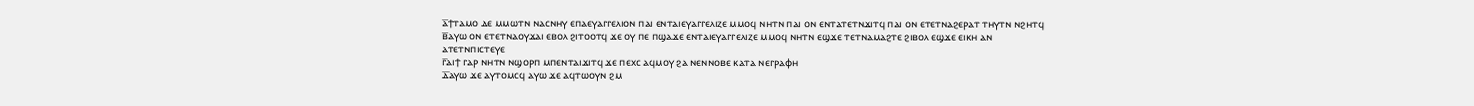ⲁ̅ϯⲧⲁⲙⲟ ⲇⲉ ⲙⲙⲱⲧⲛ ⲛⲁⲥⲛⲏⲩ ⲉⲡⲁⲉⲩⲁⲅⲅⲉⲗⲓⲟⲛ ⲡⲁⲓ ⲉⲛⲧⲁⲓⲉⲩⲁⲅⲅⲉⲗⲓⲍⲉ ⲙⲙⲟϥ ⲛⲏⲧⲛ ⲡⲁⲓ ⲟⲛ ⲉⲛⲧⲁⲧⲉⲧⲛϫⲓⲧϥ ⲡⲁⲓ ⲟⲛ ⲉⲧⲉⲧⲛⲁϩⲉⲣⲁⲧ ⲧⲏⲩⲧⲛ ⲛϩⲏⲧϥ
ⲃ̅ⲁⲩⲱ ⲟⲛ ⲉⲧⲉⲧⲛⲁⲟⲩϫⲁⲓ ⲉⲃⲟⲗ ϩⲓⲧⲟⲟⲧϥ ϫⲉ ⲟⲩ ⲡⲉ ⲡϣⲁϫⲉ ⲉⲛⲧⲁⲓⲉⲩⲁⲅⲅⲉⲗⲓⲍⲉ ⲙⲙⲟϥ ⲛⲏⲧⲛ ⲉϣϫⲉ ⲧⲉⲧⲛⲁⲙⲁϩⲧⲉ ϩⲓⲃⲟⲗ ⲉϣϫⲉ ⲉⲓⲕⲏ ⲁⲛ ⲁⲧⲉⲧⲛⲡⲓⲥⲧⲉⲩⲉ
ⲅ̅ⲁⲓϯ ⲅⲁⲣ ⲛⲏⲧⲛ ⲛϣⲟⲣⲡ ⲙⲡⲉⲛⲧⲁⲓϫⲓⲧϥ ϫⲉ ⲡⲉⲭⲥ ⲁϥⲙⲟⲩ ϩⲁ ⲛⲉⲛⲛⲟⲃⲉ ⲕⲁⲧⲁ ⲛⲉⲅⲣⲁⲫⲏ
ⲇ̅ⲁⲩⲱ ϫⲉ ⲁⲩⲧⲟⲙⲥϥ ⲁⲩⲱ ϫⲉ ⲁϥⲧⲱⲟⲩⲛ ϩⲙ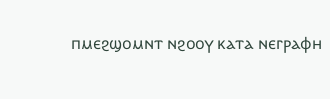ⲡⲙⲉϩϣⲟⲙⲛⲧ ⲛϩⲟⲟⲩ ⲕⲁⲧⲁ ⲛⲉⲅⲣⲁⲫⲏ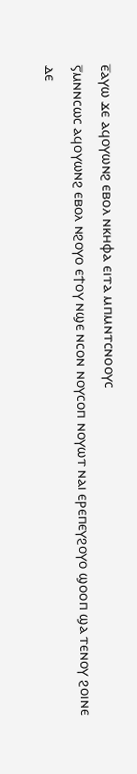ⲉ̅ⲁⲩⲱ ϫⲉ ⲁϥⲟⲩⲱⲛϩ ⲉⲃⲟⲗ ⲛⲕⲏⲫⲁ ⲉⲓⲧⲁ ⲙⲡⲙⲛⲧⲥⲛⲟⲟⲩⲥ
ⲋ̅ⲙⲛⲛⲥⲱⲥ ⲁϥⲟⲩⲱⲛϩ ⲉⲃⲟⲗ ⲛϩⲟⲩⲟ ⲉϯⲟⲩ ⲛϣⲉ ⲛⲥⲟⲛ ⲛⲟⲩⲥⲟⲡ ⲛⲟⲩⲱⲧ ⲛⲁⲓ ⲉⲣⲉⲡⲉⲩϩⲟⲩⲟ ϣⲟⲟⲡ ϣⲁ ⲧⲉⲛⲟⲩ ϩⲟⲓⲛⲉ ⲇⲉ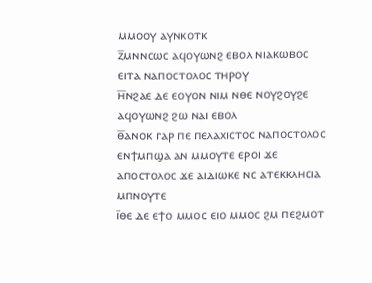ⲙⲙⲟⲟⲩ ⲁⲩⲛⲕⲟⲧⲕ
ⲍ̅ⲙⲛⲛⲥⲱⲥ ⲁϥⲟⲩⲱⲛϩ ⲉⲃⲟⲗ ⲛⲓⲁⲕⲱⲃⲟⲥ ⲉⲓⲧⲁ ⲛⲁⲡⲟⲥⲧⲟⲗⲟⲥ ⲧⲏⲣⲟⲩ
ⲏ̅ⲛϩⲁⲉ ⲇⲉ ⲉⲟⲩⲟⲛ ⲛⲓⲙ ⲛⲑⲉ ⲛⲟⲩϩⲟⲩϩⲉ ⲁϥⲟⲩⲱⲛϩ ϩⲱ ⲛⲁⲓ ⲉⲃⲟⲗ
ⲑ̅ⲁⲛⲟⲕ ⲅⲁⲣ ⲡⲉ ⲡⲉⲗⲁⲭⲓⲥⲧⲟⲥ ⲛⲁⲡⲟⲥⲧⲟⲗⲟⲥ ⲉⲛϯⲙⲡϣⲁ ⲁⲛ ⲙⲙⲟⲩⲧⲉ ⲉⲣⲟⲓ ϫⲉ ⲁⲡⲟⲥⲧⲟⲗⲟⲥ ϫⲉ ⲁⲓⲇⲓⲱⲕⲉ ⲛⲥ ⲁⲧⲉⲕⲕⲗⲏⲥⲓⲁ ⲙⲡⲛⲟⲩⲧⲉ
ⲓ̅ⲑⲉ ⲇⲉ ⲉϯⲟ ⲙⲙⲟⲥ ⲉⲓⲟ ⲙⲙⲟⲥ ϩⲙ ⲡⲉϩⲙⲟⲧ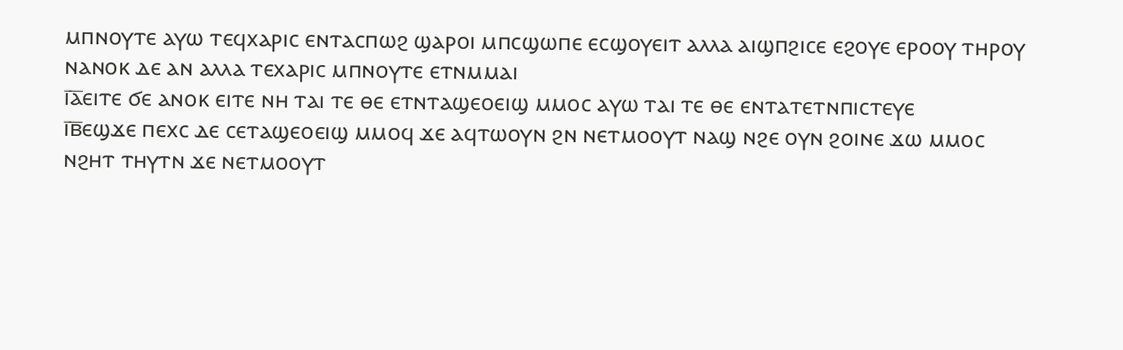ⲙⲡⲛⲟⲩⲧⲉ ⲁⲩⲱ ⲧⲉϥⲭⲁⲣⲓⲥ ⲉⲛⲧⲁⲥⲡⲱϩ ϣⲁⲣⲟⲓ ⲙⲡⲥϣⲱⲡⲉ ⲉⲥϣⲟⲩⲉⲓⲧ ⲁⲗⲗⲁ ⲁⲓϣⲡϩⲓⲥⲉ ⲉϩⲟⲩⲉ ⲉⲣⲟⲟⲩ ⲧⲏⲣⲟⲩ ⲛⲁⲛⲟⲕ ⲇⲉ ⲁⲛ ⲁⲗⲗⲁ ⲧⲉⲭⲁⲣⲓⲥ ⲙⲡⲛⲟⲩⲧⲉ ⲉⲧⲛⲙⲙⲁⲓ
ⲓ̅ⲁ̅ⲉⲓⲧⲉ ϭⲉ ⲁⲛⲟⲕ ⲉⲓⲧⲉ ⲛⲏ ⲧⲁⲓ ⲧⲉ ⲑⲉ ⲉⲧⲛⲧⲁϣⲉⲟⲉⲓϣ ⲙⲙⲟⲥ ⲁⲩⲱ ⲧⲁⲓ ⲧⲉ ⲑⲉ ⲉⲛⲧⲁⲧⲉⲧⲛⲡⲓⲥⲧⲉⲩⲉ
ⲓ̅ⲃ̅ⲉϣϫⲉ ⲡⲉⲭⲥ ⲇⲉ ⲥⲉⲧⲁϣⲉⲟⲉⲓϣ ⲙⲙⲟϥ ϫⲉ ⲁϥⲧⲱⲟⲩⲛ ϩⲛ ⲛⲉⲧⲙⲟⲟⲩⲧ ⲛⲁϣ ⲛϩⲉ ⲟⲩⲛ ϩⲟⲓⲛⲉ ϫⲱ ⲙⲙⲟⲥ ⲛϩⲏⲧ ⲧⲏⲩⲧⲛ ϫⲉ ⲛⲉⲧⲙⲟⲟⲩⲧ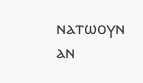ⲛⲁⲧⲱⲟⲩⲛ ⲁⲛ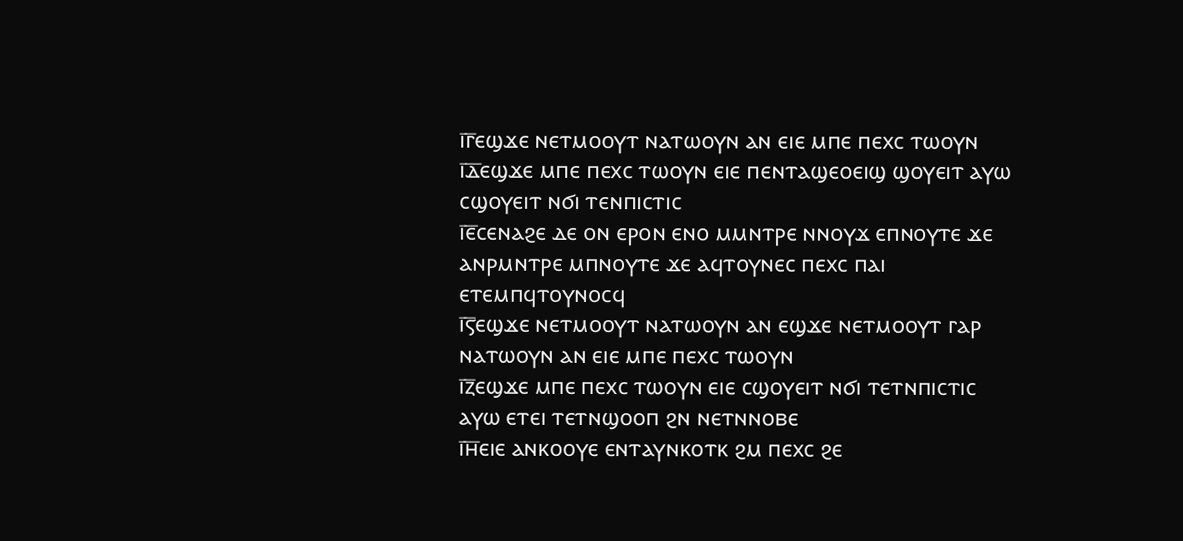ⲓ̅ⲅ̅ⲉϣϫⲉ ⲛⲉⲧⲙⲟⲟⲩⲧ ⲛⲁⲧⲱⲟⲩⲛ ⲁⲛ ⲉⲓⲉ ⲙⲡⲉ ⲡⲉⲭⲥ ⲧⲱⲟⲩⲛ
ⲓ̅ⲇ̅ⲉϣϫⲉ ⲙⲡⲉ ⲡⲉⲭⲥ ⲧⲱⲟⲩⲛ ⲉⲓⲉ ⲡⲉⲛⲧⲁϣⲉⲟⲉⲓϣ ϣⲟⲩⲉⲓⲧ ⲁⲩⲱ ⲥϣⲟⲩⲉⲓⲧ ⲛϭⲓ ⲧⲉⲛⲡⲓⲥⲧⲓⲥ
ⲓ̅ⲉ̅ⲥⲉⲛⲁϩⲉ ⲇⲉ ⲟⲛ ⲉⲣⲟⲛ ⲉⲛⲟ ⲙⲙⲛⲧⲣⲉ ⲛⲛⲟⲩϫ ⲉⲡⲛⲟⲩⲧⲉ ϫⲉ ⲁⲛⲣⲙⲛⲧⲣⲉ ⲙⲡⲛⲟⲩⲧⲉ ϫⲉ ⲁϥⲧⲟⲩⲛⲉⲥ ⲡⲉⲭⲥ ⲡⲁⲓ ⲉⲧⲉⲙⲡϥⲧⲟⲩⲛⲟⲥϥ
ⲓ̅ⲋ̅ⲉϣϫⲉ ⲛⲉⲧⲙⲟⲟⲩⲧ ⲛⲁⲧⲱⲟⲩⲛ ⲁⲛ ⲉϣϫⲉ ⲛⲉⲧⲙⲟⲟⲩⲧ ⲅⲁⲣ ⲛⲁⲧⲱⲟⲩⲛ ⲁⲛ ⲉⲓⲉ ⲙⲡⲉ ⲡⲉⲭⲥ ⲧⲱⲟⲩⲛ
ⲓ̅ⲍ̅ⲉϣϫⲉ ⲙⲡⲉ ⲡⲉⲭⲥ ⲧⲱⲟⲩⲛ ⲉⲓⲉ ⲥϣⲟⲩⲉⲓⲧ ⲛϭⲓ ⲧⲉⲧⲛⲡⲓⲥⲧⲓⲥ ⲁⲩⲱ ⲉⲧⲉⲓ ⲧⲉⲧⲛϣⲟⲟⲡ ϩⲛ ⲛⲉⲧⲛⲛⲟⲃⲉ
ⲓ̅ⲏ̅ⲉⲓⲉ ⲁⲛⲕⲟⲟⲩⲉ ⲉⲛⲧⲁⲩⲛⲕⲟⲧⲕ ϩⲙ ⲡⲉⲭⲥ ϩⲉ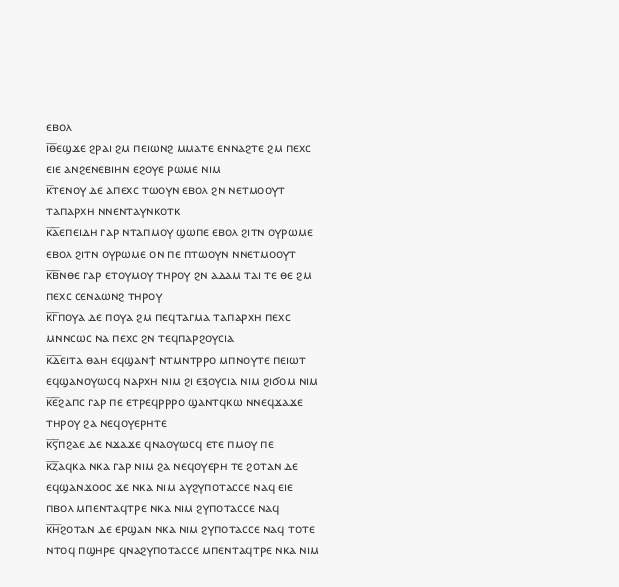ⲉⲃⲟⲗ
ⲓ̅ⲑ̅ⲉϣϫⲉ ϩⲣⲁⲓ ϩⲙ ⲡⲉⲓⲱⲛϩ ⲙⲙⲁⲧⲉ ⲉⲛⲛⲁϩⲧⲉ ϩⲙ ⲡⲉⲭⲥ ⲉⲓⲉ ⲁⲛϩⲉⲛⲉⲃⲓⲏⲛ ⲉϩⲟⲩⲉ ⲣⲱⲙⲉ ⲛⲓⲙ
ⲕ̅ⲧⲉⲛⲟⲩ ⲇⲉ ⲁⲡⲉⲭⲥ ⲧⲱⲟⲩⲛ ⲉⲃⲟⲗ ϩⲛ ⲛⲉⲧⲙⲟⲟⲩⲧ ⲧⲁⲡⲁⲣⲭⲏ ⲛⲛⲉⲛⲧⲁⲩⲛⲕⲟⲧⲕ
ⲕ̅ⲁ̅ⲉⲡⲉⲓⲇⲏ ⲅⲁⲣ ⲛⲧⲁⲡⲙⲟⲩ ϣⲱⲡⲉ ⲉⲃⲟⲗ ϩⲓⲧⲛ ⲟⲩⲣⲱⲙⲉ ⲉⲃⲟⲗ ϩⲓⲧⲛ ⲟⲩⲣⲱⲙⲉ ⲟⲛ ⲡⲉ ⲡⲧⲱⲟⲩⲛ ⲛⲛⲉⲧⲙⲟⲟⲩⲧ
ⲕ̅ⲃ̅ⲛⲑⲉ ⲅⲁⲣ ⲉⲧⲟⲩⲙⲟⲩ ⲧⲏⲣⲟⲩ ϩⲛ ⲁⲇⲁⲙ ⲧⲁⲓ ⲧⲉ ⲑⲉ ϩⲙ ⲡⲉⲭⲥ ⲥⲉⲛⲁⲱⲛϩ ⲧⲏⲣⲟⲩ
ⲕ̅ⲅ̅ⲡⲟⲩⲁ ⲇⲉ ⲡⲟⲩⲁ ϩⲙ ⲡⲉϥⲧⲁⲅⲙⲁ ⲧⲁⲡⲁⲣⲭⲏ ⲡⲉⲭⲥ ⲙⲛⲛⲥⲱⲥ ⲛⲁ ⲡⲉⲭⲥ ϩⲛ ⲧⲉϥⲡⲁⲣϩⲟⲩⲥⲓⲁ
ⲕ̅ⲇ̅ⲉⲓⲧⲁ ⲑⲁⲏ ⲉϥϣⲁⲛϯ ⲛⲧⲙⲛⲧⲣⲣⲟ ⲙⲡⲛⲟⲩⲧⲉ ⲡⲉⲓⲱⲧ ⲉϥϣⲁⲛⲟⲩⲱⲥϥ ⲛⲁⲣⲭⲏ ⲛⲓⲙ ϩⲓ ⲉⲝⲟⲩⲥⲓⲁ ⲛⲓⲙ ϩⲓϭⲟⲙ ⲛⲓⲙ
ⲕ̅ⲉ̅ϩⲁⲡⲥ ⲅⲁⲣ ⲡⲉ ⲉⲧⲣⲉϥⲣⲣⲣⲟ ϣⲁⲛⲧϥⲕⲱ ⲛⲛⲉϥϫⲁϫⲉ ⲧⲏⲣⲟⲩ ϩⲁ ⲛⲉϥⲟⲩⲉⲣⲏⲧⲉ
ⲕ̅ⲋ̅ⲡϩⲁⲉ ⲇⲉ ⲛϫⲁϫⲉ ϥⲛⲁⲟⲩⲱⲥϥ ⲉⲧⲉ ⲡⲙⲟⲩ ⲡⲉ
ⲕ̅ⲍ̅ⲁϥⲕⲁ ⲛⲕⲁ ⲅⲁⲣ ⲛⲓⲙ ϩⲁ ⲛⲉϥⲟⲩⲉⲣⲏ ⲧⲉ ϩⲟⲧⲁⲛ ⲇⲉ ⲉϥϣⲁⲛϫⲟⲟⲥ ϫⲉ ⲛⲕⲁ ⲛⲓⲙ ⲁⲩϩⲩⲡⲟⲧⲁⲥⲥⲉ ⲛⲁϥ ⲉⲓⲉ ⲡⲃⲟⲗ ⲙⲡⲉⲛⲧⲁϥⲧⲣⲉ ⲛⲕⲁ ⲛⲓⲙ ϩⲩⲡⲟⲧⲁⲥⲥⲉ ⲛⲁϥ
ⲕ̅ⲏ̅ϩⲟⲧⲁⲛ ⲇⲉ ⲉⲣϣⲁⲛ ⲛⲕⲁ ⲛⲓⲙ ϩⲩⲡⲟⲧⲁⲥⲥⲉ ⲛⲁϥ ⲧⲟⲧⲉ ⲛⲧⲟϥ ⲡϣⲏⲣⲉ ϥⲛⲁϩⲩⲡⲟⲧⲁⲥⲥⲉ ⲙⲡⲉⲛⲧⲁϥⲧⲣⲉ ⲛⲕⲁ ⲛⲓⲙ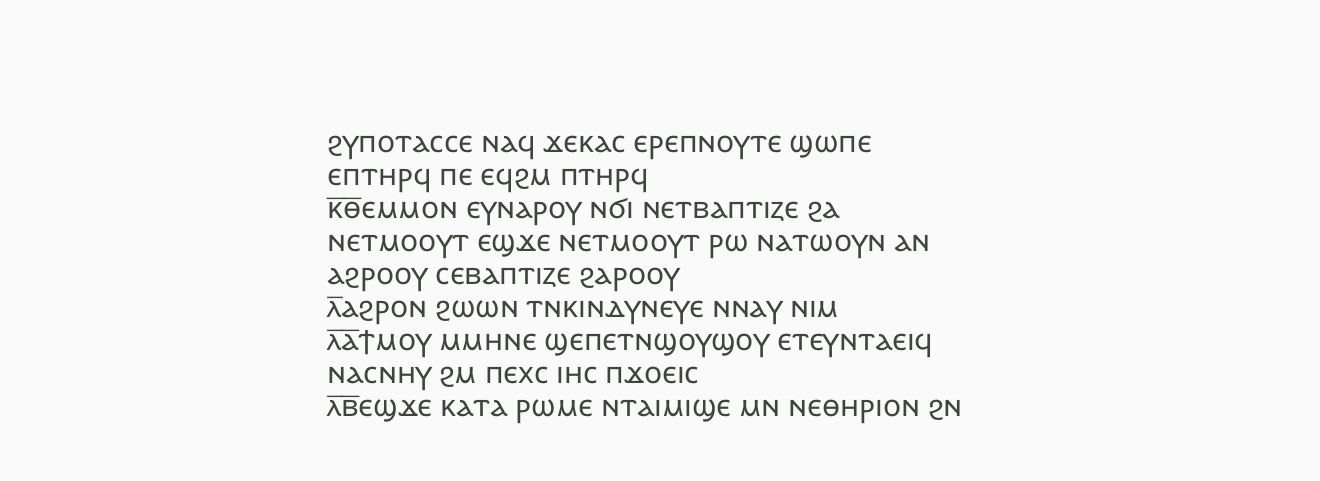ϩⲩⲡⲟⲧⲁⲥⲥⲉ ⲛⲁϥ ϫⲉⲕⲁⲥ ⲉⲣⲉⲡⲛⲟⲩⲧⲉ ϣⲱⲡⲉ ⲉⲡⲧⲏⲣϥ ⲡⲉ ⲉϥϩⲙ ⲡⲧⲏⲣϥ
ⲕ̅ⲑ̅ⲉⲙⲙⲟⲛ ⲉⲩⲛⲁⲣⲟⲩ ⲛϭⲓ ⲛⲉⲧⲃⲁⲡⲧⲓⲍⲉ ϩⲁ ⲛⲉⲧⲙⲟⲟⲩⲧ ⲉϣϫⲉ ⲛⲉⲧⲙⲟⲟⲩⲧ ⲣⲱ ⲛⲁⲧⲱⲟⲩⲛ ⲁⲛ ⲁϩⲣⲟⲟⲩ ⲥⲉⲃⲁⲡⲧⲓⲍⲉ ϩⲁⲣⲟⲟⲩ
ⲗ̅ⲁϩⲣⲟⲛ ϩⲱⲱⲛ ⲧⲛⲕⲓⲛⲇⲩⲛⲉⲩⲉ ⲛⲛⲁⲩ ⲛⲓⲙ
ⲗ̅ⲁ̅ϯⲙⲟⲩ ⲙⲙⲏⲛⲉ ϣⲉⲡⲉⲧⲛϣⲟⲩϣⲟⲩ ⲉⲧⲉⲩⲛⲧⲁⲉⲓϥ ⲛⲁⲥⲛⲏⲩ ϩⲙ ⲡⲉⲭⲥ ⲓⲏⲥ ⲡϫⲟⲉⲓⲥ
ⲗ̅ⲃ̅ⲉϣϫⲉ ⲕⲁⲧⲁ ⲣⲱⲙⲉ ⲛⲧⲁⲓⲙⲓϣⲉ ⲙⲛ ⲛⲉⲑⲏⲣⲓⲟⲛ ϩⲛ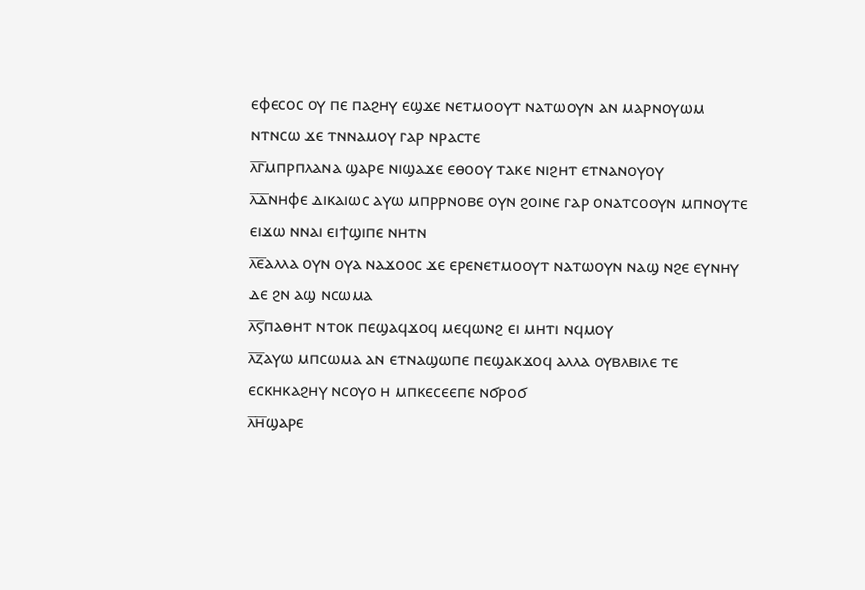ⲉⲫⲉⲥⲟⲥ ⲟⲩ ⲡⲉ ⲡⲁϩⲏⲩ ⲉϣϫⲉ ⲛⲉⲧⲙⲟⲟⲩⲧ ⲛⲁⲧⲱⲟⲩⲛ ⲁⲛ ⲙⲁⲣⲛⲟⲩⲱⲙ ⲛⲧⲛⲥⲱ ϫⲉ ⲧⲛⲛⲁⲙⲟⲩ ⲅⲁⲣ ⲛⲣⲁⲥⲧⲉ
ⲗ̅ⲅ̅ⲙⲡⲣⲡⲗⲁⲛⲁ ϣⲁⲣⲉ ⲛⲓϣⲁϫⲉ ⲉⲑⲟⲟⲩ ⲧⲁⲕⲉ ⲛⲓϩⲏⲧ ⲉⲧⲛⲁⲛⲟⲩⲟⲩ
ⲗ̅ⲇ̅ⲛⲏⲫⲉ ⲇⲓⲕⲁⲓⲱⲥ ⲁⲩⲱ ⲙⲡⲣⲣⲛⲟⲃⲉ ⲟⲩⲛ ϩⲟⲓⲛⲉ ⲅⲁⲣ ⲟⲛⲁⲧⲥⲟⲟⲩⲛ ⲙⲡⲛⲟⲩⲧⲉ ⲉⲓϫⲱ ⲛⲛⲁⲓ ⲉⲓϯϣⲓⲡⲉ ⲛⲏⲧⲛ
ⲗ̅ⲉ̅ⲁⲗⲗⲁ ⲟⲩⲛ ⲟⲩⲁ ⲛⲁϫⲟⲟⲥ ϫⲉ ⲉⲣⲉⲛⲉⲧⲙⲟⲟⲩⲧ ⲛⲁⲧⲱⲟⲩⲛ ⲛⲁϣ ⲛϩⲉ ⲉⲩⲛⲏⲩ ⲇⲉ ϩⲛ ⲁϣ ⲛⲥⲱⲙⲁ
ⲗ̅ⲋ̅ⲡⲁⲑⲏⲧ ⲛⲧⲟⲕ ⲡⲉϣⲁϥϫⲟϥ ⲙⲉϥⲱⲛϩ ⲉⲓ ⲙⲏⲧⲓ ⲛϥⲙⲟⲩ
ⲗ̅ⲍ̅ⲁⲩⲱ ⲙⲡⲥⲱⲙⲁ ⲁⲛ ⲉⲧⲛⲁϣⲱⲡⲉ ⲡⲉϣⲁⲕϫⲟϥ ⲁⲗⲗⲁ ⲟⲩⲃⲗⲃⲓⲗⲉ ⲧⲉ ⲉⲥⲕⲏⲕⲁϩⲏⲩ ⲛⲥⲟⲩⲟ ⲏ ⲙⲡⲕⲉⲥⲉⲉⲡⲉ ⲛϭⲣⲟϭ
ⲗ̅ⲏ̅ϣⲁⲣⲉ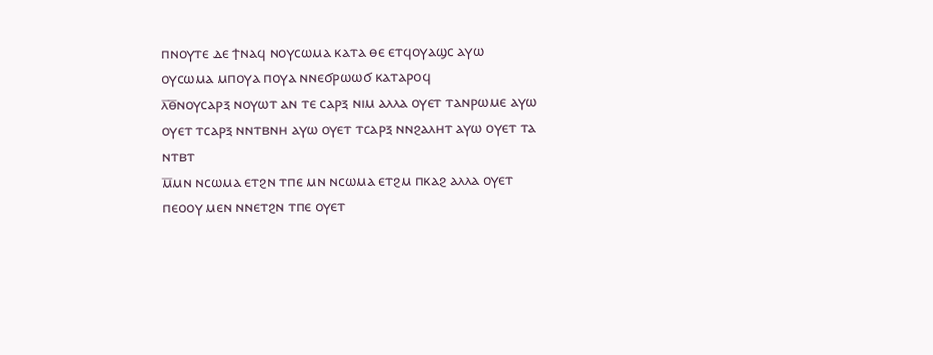ⲡⲛⲟⲩⲧⲉ ⲇⲉ ϯⲛⲁϥ ⲛⲟⲩⲥⲱⲙⲁ ⲕⲁⲧⲁ ⲑⲉ ⲉⲧϥⲟⲩⲁϣⲥ ⲁⲩⲱ ⲟⲩⲥⲱⲙⲁ ⲙⲡⲟⲩⲁ ⲡⲟⲩⲁ ⲛⲛⲉϭⲣⲱⲱϭ ⲕⲁⲧⲁⲣⲟϥ
ⲗ̅ⲑ̅ⲛⲟⲩⲥⲁⲣⲝ ⲛⲟⲩⲱⲧ ⲁⲛ ⲧⲉ ⲥⲁⲣⲝ ⲛⲓⲙ ⲁⲗⲗⲁ ⲟⲩⲉⲧ ⲧⲁⲛⲣⲱⲙⲉ ⲁⲩⲱ ⲟⲩⲉⲧ ⲧⲥⲁⲣⲝ ⲛⲛⲧⲃⲛⲏ ⲁⲩⲱ ⲟⲩⲉⲧ ⲧⲥⲁⲣⲝ ⲛⲛϩⲁⲗⲏⲧ ⲁⲩⲱ ⲟⲩⲉⲧ ⲧⲁ ⲛⲧⲃⲧ
ⲙ̅ⲙⲛ ⲛⲥⲱⲙⲁ ⲉⲧϩⲛ ⲧⲡⲉ ⲙⲛ ⲛⲥⲱⲙⲁ ⲉⲧϩⲙ ⲡⲕⲁϩ ⲁⲗⲗⲁ ⲟⲩⲉⲧ ⲡⲉⲟⲟⲩ ⲙⲉⲛ ⲛⲛⲉⲧϩⲛ ⲧⲡⲉ ⲟⲩⲉⲧ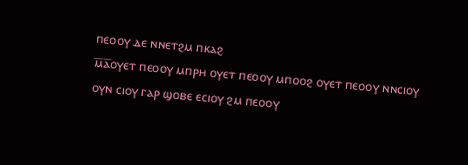ⲡⲉⲟⲟⲩ ⲇⲉ ⲛⲛⲉⲧϩⲙ ⲡⲕⲁϩ
ⲙ̅ⲁ̅ⲟⲩⲉⲧ ⲡⲉⲟⲟⲩ ⲙⲡⲣⲏ ⲟⲩⲉⲧ ⲡⲉⲟⲟⲩ ⲙⲡⲟⲟϩ ⲟⲩⲉⲧ ⲡⲉⲟⲟⲩ ⲛⲛⲥⲓⲟⲩ ⲟⲩⲛ ⲥⲓⲟⲩ ⲅⲁⲣ ϣⲟⲃⲉ ⲉⲥⲓⲟⲩ ϩⲙ ⲡⲉⲟⲟⲩ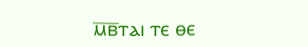ⲙ̅ⲃ̅ⲧⲁⲓ ⲧⲉ ⲑⲉ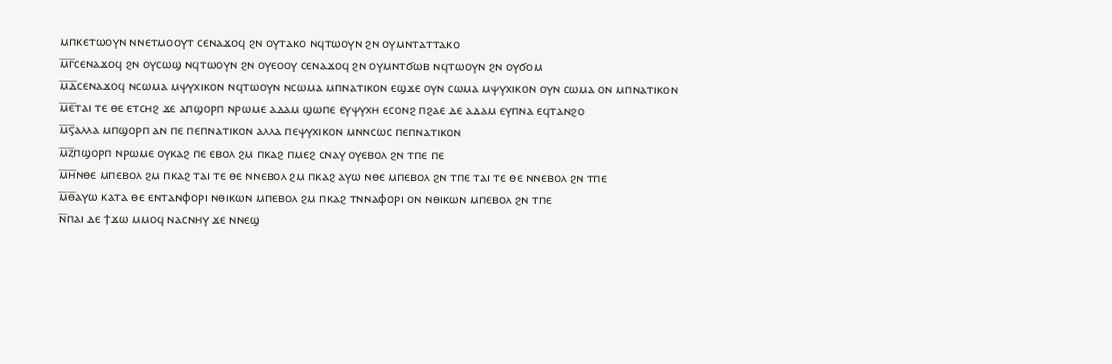ⲙⲡⲕⲉⲧⲱⲟⲩⲛ ⲛⲛⲉⲧⲙⲟⲟⲩⲧ ⲥⲉⲛⲁϫⲟϥ ϩⲛ ⲟⲩⲧⲁⲕⲟ ⲛϥⲧⲱⲟⲩⲛ ϩⲛ ⲟⲩⲙⲛⲧⲁⲧⲧⲁⲕⲟ
ⲙ̅ⲅ̅ⲥⲉⲛⲁϫⲟϥ ϩⲛ ⲟⲩⲥⲱϣ ⲛϥⲧⲱⲟⲩⲛ ϩⲛ ⲟⲩⲉⲟⲟⲩ ⲥⲉⲛⲁϫⲟϥ ϩⲛ ⲟⲩⲙⲛⲧϭⲱⲃ ⲛϥⲧⲱⲟⲩⲛ ϩⲛ ⲟⲩϭⲟⲙ
ⲙ̅ⲇ̅ⲥⲉⲛⲁϫⲟϥ ⲛⲥⲱⲙⲁ ⲙⲯⲩⲭⲓⲕⲟⲛ ⲛϥⲧⲱⲟⲩⲛ ⲛⲥⲱⲙⲁ ⲙⲡⲛⲁⲧⲓⲕⲟⲛ ⲉϣϫⲉ ⲟⲩⲛ ⲥⲱⲙⲁ ⲙⲯⲩⲭⲓⲕⲟⲛ ⲟⲩⲛ ⲥⲱⲙⲁ ⲟⲛ ⲙⲡⲛⲁⲧⲓⲕⲟⲛ
ⲙ̅ⲉ̅ⲧⲁⲓ ⲧⲉ ⲑⲉ ⲉⲧⲥⲏϩ ϫⲉ ⲁⲡϣⲟⲣⲡ ⲛⲣⲱⲙⲉ ⲁⲇⲁⲙ ϣⲱⲡⲉ ⲉⲩⲯⲩⲭⲏ ⲉⲥⲟⲛϩ ⲡϩⲁⲉ ⲇⲉ ⲁⲇⲁⲙ ⲉⲩⲡⲛⲁ ⲉϥⲧⲁⲛϩⲟ
ⲙ̅ⲋ̅ⲁⲗⲗⲁ ⲙⲡϣⲟⲣⲡ ⲁⲛ ⲡⲉ ⲡⲉⲡⲛⲁⲧⲓⲕⲟⲛ ⲁⲗⲗⲁ ⲡⲉⲯⲩⲭⲓⲕⲟⲛ ⲙⲛⲛⲥⲱⲥ ⲡⲉⲡⲛⲁⲧⲓⲕⲟⲛ
ⲙ̅ⲍ̅ⲡϣⲟⲣⲡ ⲛⲣⲱⲙⲉ ⲟⲩⲕⲁϩ ⲡⲉ ⲉⲃⲟⲗ ϩⲙ ⲡⲕⲁϩ ⲡⲙⲉϩ ⲥⲛⲁⲩ ⲟⲩⲉⲃⲟⲗ ϩⲛ ⲧⲡⲉ ⲡⲉ
ⲙ̅ⲏ̅ⲛⲑⲉ ⲙⲡⲉⲃⲟⲗ ϩⲙ ⲡⲕⲁϩ ⲧⲁⲓ ⲧⲉ ⲑⲉ ⲛⲛⲉⲃⲟⲗ ϩⲙ ⲡⲕⲁϩ ⲁⲩⲱ ⲛⲑⲉ ⲙⲡⲉⲃⲟⲗ ϩⲛ ⲧⲡⲉ ⲧⲁⲓ ⲧⲉ ⲑⲉ ⲛⲛⲉⲃⲟⲗ ϩⲛ ⲧⲡⲉ
ⲙ̅ⲑ̅ⲁⲩⲱ ⲕⲁⲧⲁ ⲑⲉ ⲉⲛⲧⲁⲛⲫⲟⲣⲓ ⲛⲑⲓⲕⲱⲛ ⲙⲡⲉⲃⲟⲗ ϩⲙ ⲡⲕⲁϩ ⲧⲛⲛⲁⲫⲟⲣⲓ ⲟⲛ ⲛⲑⲓⲕⲱⲛ ⲙⲡⲉⲃⲟⲗ ϩⲛ ⲧⲡⲉ
ⲛ̅ⲡⲁⲓ ⲇⲉ ϯϫⲱ ⲙⲙⲟϥ ⲛⲁⲥⲛⲏⲩ ϫⲉ ⲛⲛⲉϣ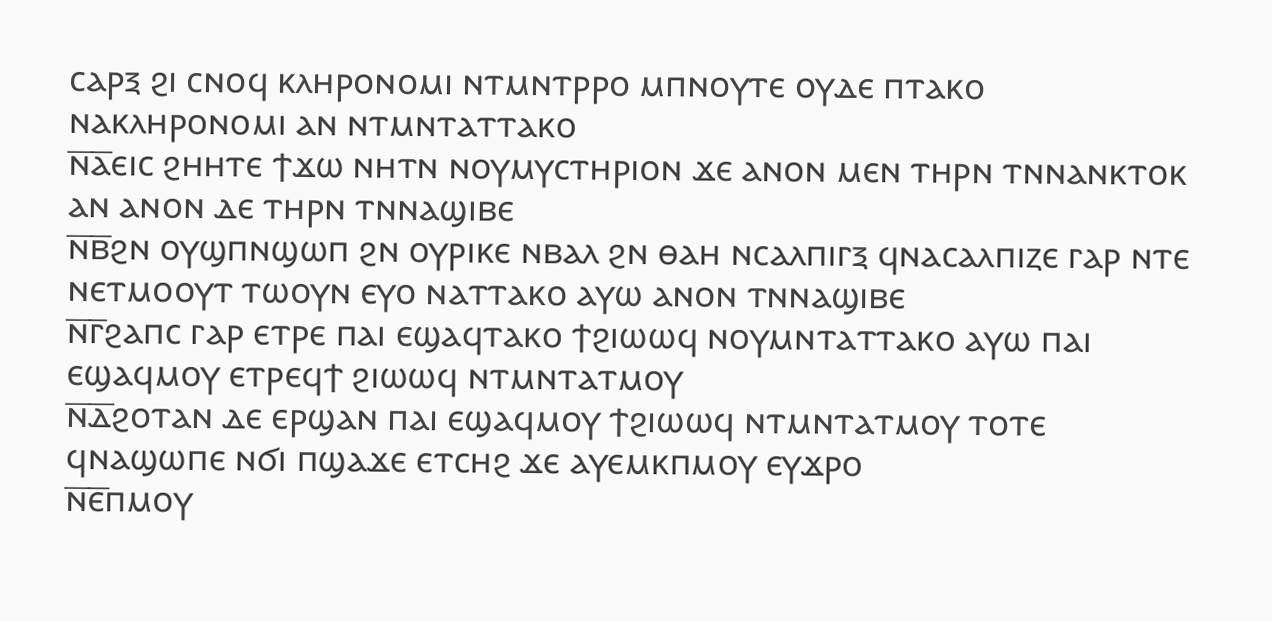ⲥⲁⲣⲝ ϩⲓ ⲥⲛⲟϥ ⲕⲗⲏⲣⲟⲛⲟⲙⲓ ⲛⲧⲙⲛⲧⲣⲣⲟ ⲙⲡⲛⲟⲩⲧⲉ ⲟⲩⲇⲉ ⲡⲧⲁⲕⲟ ⲛⲁⲕⲗⲏⲣⲟⲛⲟⲙⲓ ⲁⲛ ⲛⲧⲙⲛⲧⲁⲧⲧⲁⲕⲟ
ⲛ̅ⲁ̅ⲉⲓⲥ ϩⲏⲏⲧⲉ ϯϫⲱ ⲛⲏⲧⲛ ⲛⲟⲩⲙⲩⲥⲧⲏⲣⲓⲟⲛ ϫⲉ ⲁⲛⲟⲛ ⲙⲉⲛ ⲧⲏⲣⲛ ⲧⲛⲛⲁⲛⲕⲧⲟⲕ ⲁⲛ ⲁⲛⲟⲛ ⲇⲉ ⲧⲏⲣⲛ ⲧⲛⲛⲁϣⲓⲃⲉ
ⲛ̅ⲃ̅ϩⲛ ⲟⲩϣⲡⲛϣⲱⲡ ϩⲛ ⲟⲩⲣⲓⲕⲉ ⲛⲃⲁⲗ ϩⲛ ⲑⲁⲏ ⲛⲥⲁⲗⲡⲓⲅⲝ ϥⲛⲁⲥⲁⲗⲡⲓⲍⲉ ⲅⲁⲣ ⲛⲧⲉ ⲛⲉⲧⲙⲟⲟⲩⲧ ⲧⲱⲟⲩⲛ ⲉⲩⲟ ⲛⲁⲧⲧⲁⲕⲟ ⲁⲩⲱ ⲁⲛⲟⲛ ⲧⲛⲛⲁϣⲓⲃⲉ
ⲛ̅ⲅ̅ϩⲁⲡⲥ ⲅⲁⲣ ⲉⲧⲣⲉ ⲡⲁⲓ ⲉϣⲁϥⲧⲁⲕⲟ ϯϩⲓⲱⲱϥ ⲛⲟⲩⲙⲛⲧⲁⲧⲧⲁⲕⲟ ⲁⲩⲱ ⲡⲁⲓ ⲉϣⲁϥⲙⲟⲩ ⲉⲧⲣⲉϥϯ ϩⲓⲱⲱϥ ⲛⲧⲙⲛⲧⲁⲧⲙⲟⲩ
ⲛ̅ⲇ̅ϩⲟⲧⲁⲛ ⲇⲉ ⲉⲣϣⲁⲛ ⲡⲁⲓ ⲉϣⲁϥⲙⲟⲩ ϯϩⲓⲱⲱϥ ⲛⲧⲙⲛⲧⲁⲧⲙⲟⲩ ⲧⲟⲧⲉ ϥⲛⲁϣⲱⲡⲉ ⲛϭⲓ ⲡϣⲁϫⲉ ⲉⲧⲥⲏϩ ϫⲉ ⲁⲩⲉⲙⲕⲡⲙⲟⲩ ⲉⲩϫⲣⲟ
ⲛ̅ⲉ̅ⲡⲙⲟⲩ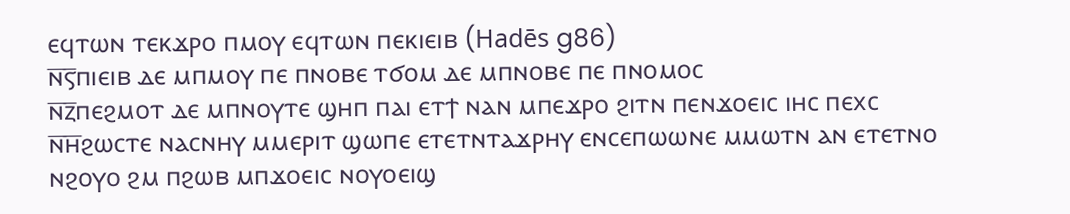ⲉϥⲧⲱⲛ ⲧⲉⲕϫⲣⲟ ⲡⲙⲟⲩ ⲉϥⲧⲱⲛ ⲡⲉⲕⲓⲉⲓⲃ (Hadēs g86)
ⲛ̅ⲋ̅ⲡⲓⲉⲓⲃ ⲇⲉ ⲙⲡⲙⲟⲩ ⲡⲉ ⲡⲛⲟⲃⲉ ⲧϭⲟⲙ ⲇⲉ ⲙⲡⲛⲟⲃⲉ ⲡⲉ ⲡⲛⲟⲙⲟⲥ
ⲛ̅ⲍ̅ⲡⲉϩⲙⲟⲧ ⲇⲉ ⲙⲡⲛⲟⲩⲧⲉ ϣⲏⲡ ⲡⲁⲓ ⲉⲧϯ ⲛⲁⲛ ⲙⲡⲉϫⲣⲟ ϩⲓⲧⲛ ⲡⲉⲛϫⲟⲉⲓⲥ ⲓⲏⲥ ⲡⲉⲭⲥ
ⲛ̅ⲏ̅ϩⲱⲥⲧⲉ ⲛⲁⲥⲛⲏⲩ ⲙⲙⲉⲣⲓⲧ ϣⲱⲡⲉ ⲉⲧⲉⲧⲛⲧⲁϫⲣⲏⲩ ⲉⲛⲥⲉⲡⲱⲱⲛⲉ ⲙⲙⲱⲧⲛ ⲁⲛ ⲉⲧⲉⲧⲛⲟ ⲛϩⲟⲩⲟ ϩⲙ ⲡϩⲱⲃ ⲙⲡϫⲟⲉⲓⲥ ⲛⲟⲩⲟⲉⲓϣ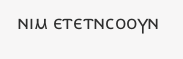ⲛⲓⲙ ⲉⲧⲉⲧⲛⲥⲟⲟⲩⲛ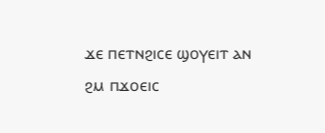ϫⲉ ⲡⲉⲧⲛϩⲓⲥⲉ ϣⲟⲩⲉⲓⲧ ⲁⲛ ϩⲙ ⲡϫⲟⲉⲓⲥ